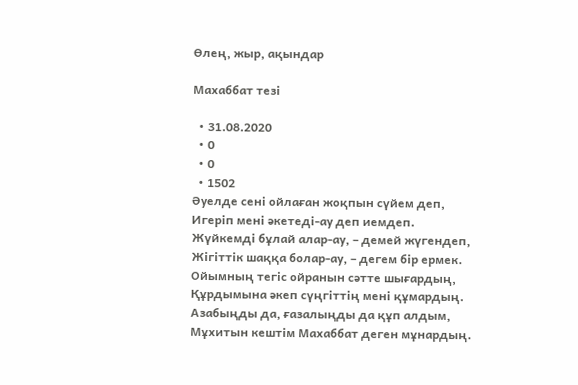Өлең, жыр, ақындар

Махаббат тезі

  • 31.08.2020
  • 0
  • 0
  • 1502
Әуелде сені ойлаған жоқпын сүйем деп,
Игеріп мені әкетеді-ау деп иемдеп.
Жүйкемді бұлай алар-ау, – демей жүгендеп,
Жігіттік шаққа болар-ау, – дегем бір ермек.
Ойымның тегіс ойранын сәтте шығардың,
Құрдымына әкеп сүңгіттің мені құмардың.
Азабыңды да, ғазалыңды да құп алдым,
Мұхитын кештім Махаббат деген мұнардың.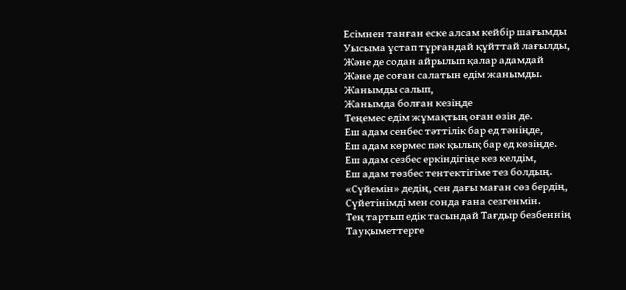Есімнен танған еске алсам кейбір шағымды
Уысыма ұстап тұрғандай құйттай лағылды,
Және де содан айрылып қалар адамдай
Және де соған салатын едім жанымды.
Жанымды салып,
Жанымда болған кезіңде
Теңемес едім жұмақтың оған өзін де.
Еш адам сенбес тәттілік бар ед тәніңде,
Еш адам көрмес пәк қылық бар ед көзіңде.
Еш адам сезбес еркіндігіңе кез келдім,
Еш адам төзбес тентектігіме тез болдың.
«Сүйемін» дедің, сен дағы маған сөз бердің,
Сүйетінімді мен сонда ғана сезгенмін.
Тең тартып едік тасындай Тағдыр безбеннің
Тауқыметтерге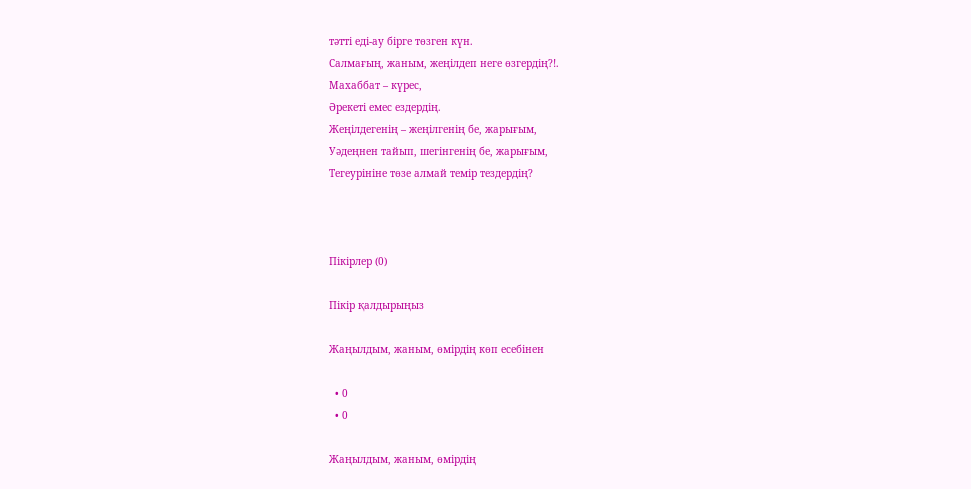тәтті еді-ау бірге төзген күн.
Салмағың, жаным, жеңілдеп неге өзгердің?!.
Махаббат – күрес,
Әрекеті емес ездердің.
Жеңілдегенің – жеңілгенің бе, жарығым,
Уәдеңнен тайып, шегінгенің бе, жарығым,
Тегеурініне төзе алмай темір тездердің?



Пікірлер (0)

Пікір қалдырыңыз

Жаңылдым, жаным, өмірдің көп есебінен

  • 0
  • 0

Жаңылдым, жаным, өмірдің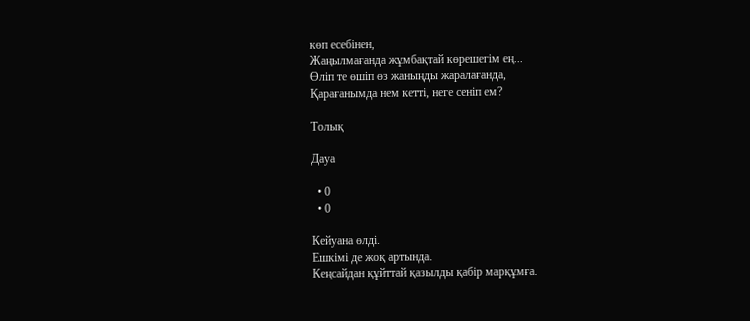көп есебінен,
Жаңылмағанда жұмбақтай көрешегім ең...
Өліп те өшіп өз жаныңды жаралағанда,
Қарағанымда нем кетті, неге сеніп ем?

Толық

Дауа

  • 0
  • 0

Кейуана өлді.
Ешкімі де жоқ артында.
Кеңсайдан құйттай қазылды қабір марқұмға.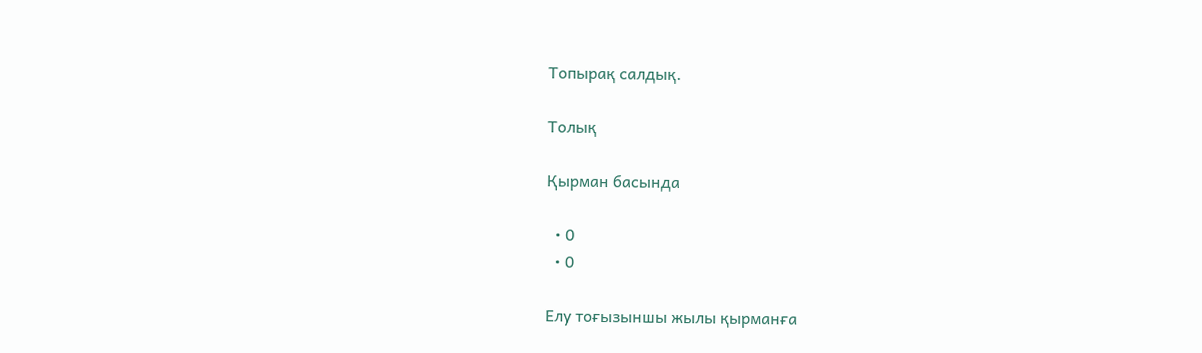Топырақ салдық.

Толық

Қырман басында

  • 0
  • 0

Елу тоғызыншы жылы қырманға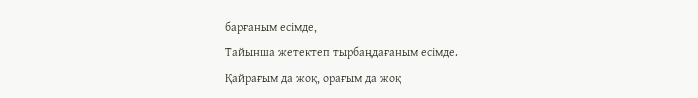барғаным есімде,
Тайынша жетектеп тырбаңдағаным есімде.
Қайрағым да жоқ, орағым да жоқ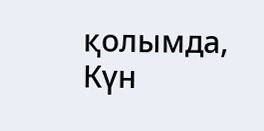қолымда,
Күн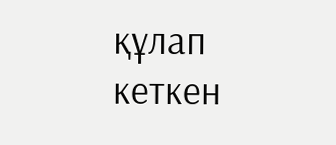құлап кеткен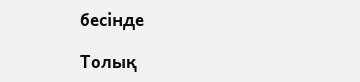бесінде

Толық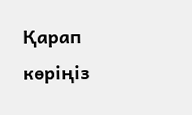Қарап көріңіз